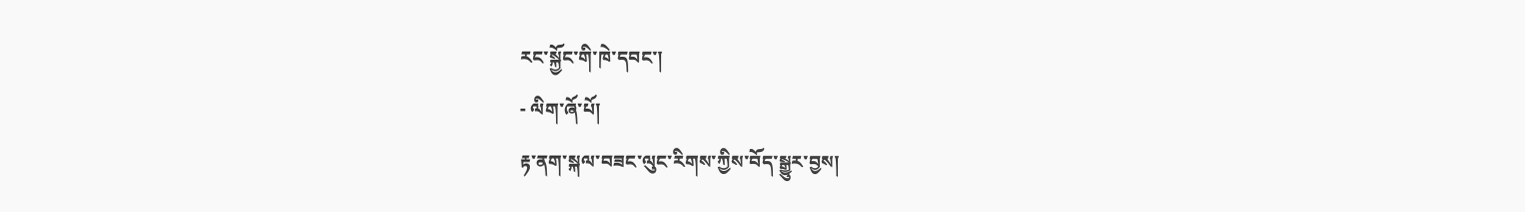རང་སྐྱོང་གི་ཁེ་དབང་།
- ལིག་ཞོ་པོ།
རྟ་ནག་སྐལ་བཟང་ལུང་རིགས་ཀྱིས་བོད་སྒྱུར་བྱས།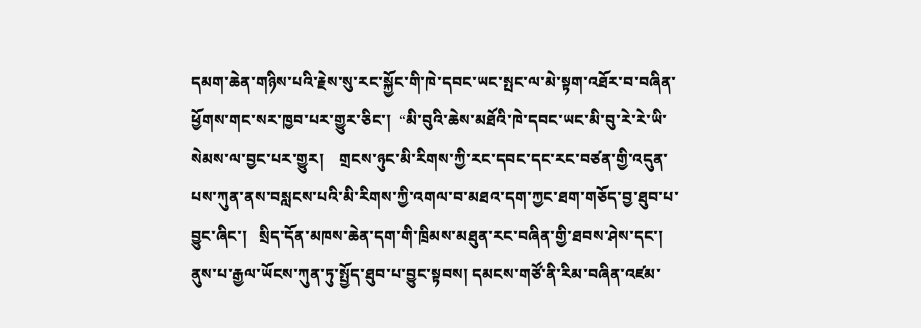དམག་ཆེན་གཉིས་པའི་རྗེས་སུ་རང་སྐྱོང་གི་ཁེ་དབང་ཡང་སྤང་ལ་མེ་སྟག་འཐོར་བ་བཞིན་ཕྱོགས་གང་སར་ཁྱབ་པར་གྱུར་ཅིང་།  “མི་བུའི་ཆེས་མཐོའི་ཁེ་དབང་ཡང་མི་བུ་རེ་རེ་ཡི་སེམས་ལ་བྱང་པར་གྱུར།    གྲངས་ཉུང་མི་རིགས་ཀྱི་རང་དབང་དང་རང་བཙན་གྱི་འདུན་པས་ཀུན་ནས་བསླངས་པའི་མི་རིགས་ཀྱི་འགལ་བ་མཐའ་དག་ཀྱང་ཐག་གཅོད་བྱ་ཐུབ་པ་བྱུང་ཞིང་།   སྲིད་དོན་མཁས་ཆེན་དག་གི་ཁྲིམས་མཐུན་རང་བཞིན་གྱི་ཐབས་ཤེས་དང་།  ནུས་པ་རྒྱལ་ཡོངས་ཀུན་ཏུ་སྤྱོད་ཐུབ་པ་བྱུང་སྟབས། དམངས་གཙོ་ནི་རིམ་བཞིན་འཛམ་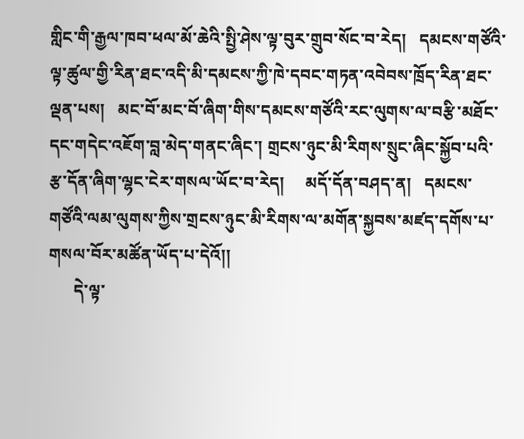གླིང་གི་རྒྱལ་ཁབ་ཕལ་མོ་ཆེའི་སྤྱི་ཤེས་ལྟ་བུར་གྲུབ་སོང་བ་རེད།   དམངས་གཙོའི་ལྟ་ཚུལ་གྱི་རིན་ཐང་འདི་མི་དམངས་ཀྱི་ཁེ་དབང་གཏན་འབེབས་ཁྲོད་རིན་ཐང་ལྡན་པས།   མང་བོ་མང་བོ་ཞིག་གིས་དམངས་གཙོའི་རང་ལུགས་ལ་བརྩི་མཐོང་དང་གདེང་འཇོག་བླ་མེད་གནང་ཞིང་། གྲངས་ཉུང་མི་རིགས་སྲུང་ཞིང་སྐྱོབ་པའི་རྩ་དོན་ཞིག་ལྷང་ངེར་གསལ་ཡོང་བ་རེད།     མདོ་དོན་བཤད་ན།   དམངས་གཙོའི་ལམ་ལུགས་ཀྱིས་གྲངས་ཉུང་མི་རིགས་ལ་མགོན་སྐྱབས་མཛད་དགོས་པ་གསལ་བོར་མཚོན་ཡོད་པ་དེའོ།།
      དེ་ལྟ་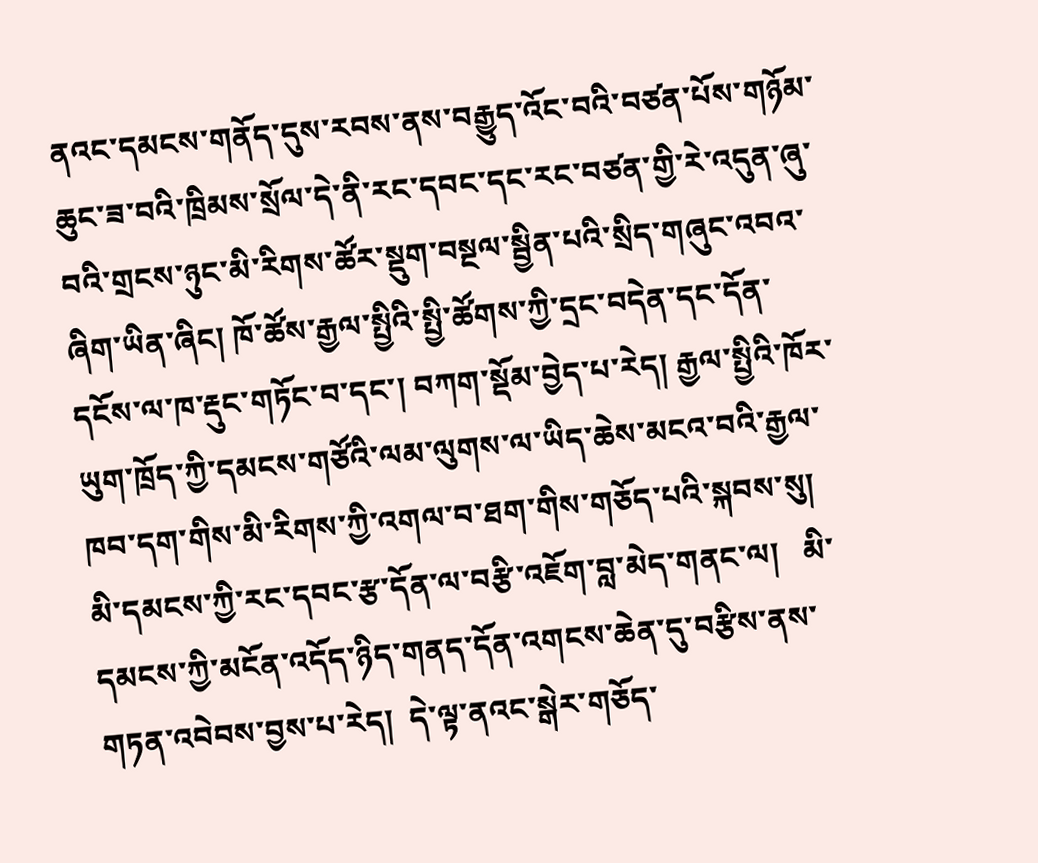ནའང་དམངས་གནོད་དུས་རབས་ནས་བརྒྱུད་འོང་བའི་བཙན་པོས་གཉོམ་ཆུང་ཟ་བའི་ཁྲིམས་སྲོལ་དེ་ནི་རང་དབང་དང་རང་བཙན་གྱི་རེ་འདུན་ཞུ་བའི་གྲངས་ཉུང་མི་རིགས་ཚོར་སྡུག་བསྔལ་སྦྱིན་པའི་སྲིད་གཞུང་འབའ་ཞིག་ཡིན་ཞིང། ཁོ་ཚོས་རྒྱལ་སྤྱིའི་སྤྱི་ཚོགས་ཀྱི་དྲང་བདེན་དང་དོན་དངོས་ལ་ཁ་རྡུང་གཏོང་བ་དང་། བཀག་སྡོམ་བྱེད་པ་རེད། རྒྱལ་སྤྱིའི་ཁོར་ཡུག་ཁྲོད་ཀྱི་དམངས་གཙོའི་ལམ་ལུགས་ལ་ཡིད་ཆེས་མངའ་བའི་རྒྱལ་ཁབ་དག་གིས་མི་རིགས་ཀྱི་འགལ་བ་ཐག་གིས་གཅོད་པའི་སྐབས་སུ།  མི་དམངས་ཀྱི་རང་དབང་རྩ་དོན་ལ་བརྩི་འཇོག་བླ་མེད་གནང་ལ།   མི་དམངས་ཀྱི་མངོན་འདོད་ཉིད་གནད་དོན་འགངས་ཆེན་དུ་བརྩིས་ནས་གཏན་འབེབས་བྱས་པ་རེད།  དེ་ལྟ་ནའང་སྒེར་གཅོད་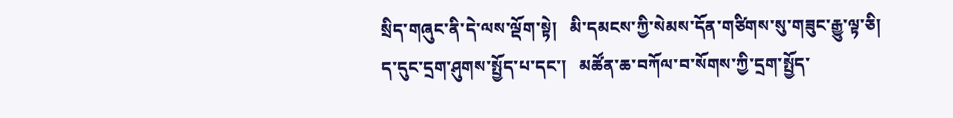སྲིད་གཞུང་ནི་དེ་ལས་ལྡོག་སྟེ།   མི་དམངས་ཀྱི་སེམས་དོན་གཙིགས་སུ་གཟུང་རྒྱུ་ལྟ་ཅི།   ད་དུང་དྲག་ཤུགས་སྤྱོད་པ་དང་།   མཚོན་ཆ་བཀོལ་བ་སོགས་ཀྱི་དྲག་སྤྱོད་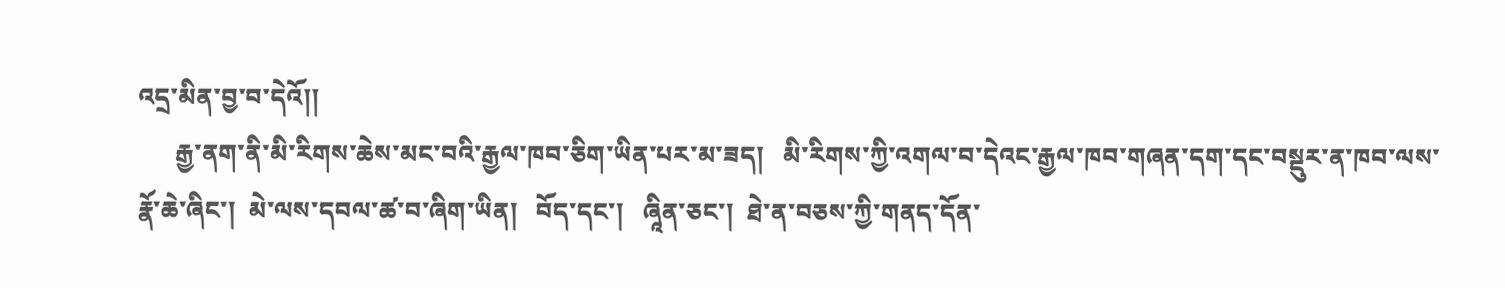འདྲ་མིན་བྱ་བ་དེའོ།།
      རྒྱ་ནག་ནི་མི་རིགས་ཆེས་མང་བའི་རྒྱལ་ཁབ་ཅིག་ཡིན་པར་མ་ཟད།   མི་རིགས་ཀྱི་འགལ་བ་དེའང་རྒྱལ་ཁབ་གཞན་དག་དང་བསྡུར་ན་ཁབ་ལས་རྣོ་ཆེ་ཞིང་།  མེ་ལས་དབལ་ཚ་བ་ཞིག་ཡིན།   བོད་དང་།   ཞཱིན་ཅང་།  ཐེ་ན་བཅས་ཀྱི་གནད་དོན་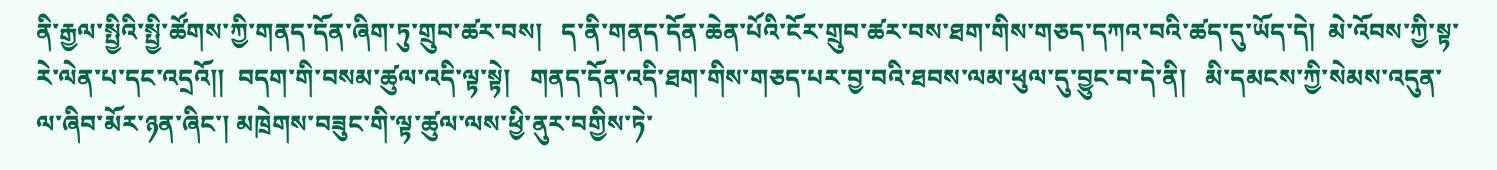ནི་རྒྱལ་སྤྱིའི་སྤྱི་ཚོགས་ཀྱི་གནད་དོན་ཞིག་ཏུ་གྲུབ་ཚར་བས།   ད་ནི་གནད་དོན་ཆེན་པོའི་ངོར་གྲུབ་ཚར་བས་ཐག་གིས་གཅད་དཀའ་བའི་ཚད་དུ་ཡོད་དེ།  མེ་འོབས་ཀྱི་སྟ་རེ་ལེན་པ་དང་འདྲའོ།།  བདག་གི་བསམ་ཚུལ་འདི་ལྟ་སྟེ།   གནད་དོན་འདི་ཐག་གིས་གཅད་པར་བྱ་བའི་ཐབས་ལམ་ཕུལ་དུ་བྱུང་བ་དེ་ནི།   མི་དམངས་ཀྱི་སེམས་འདུན་ལ་ཞིབ་མོར་ཉན་ཞིང་། མཁྲེགས་བཟུང་གི་ལྟ་ཚུལ་ལས་ཕྱི་ནུར་བགྱིས་ཏེ་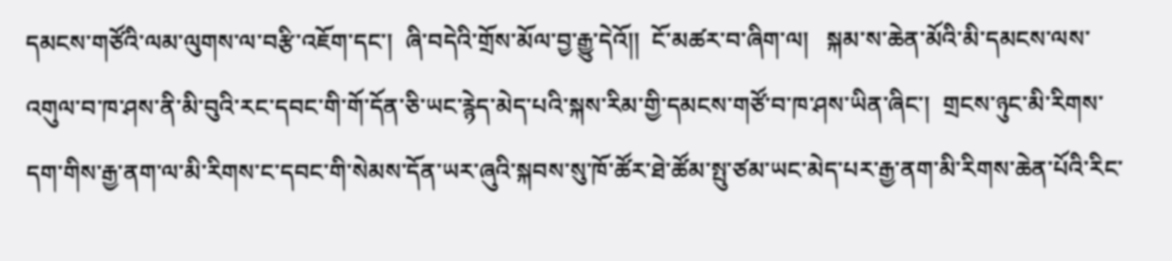དམངས་གཙོའི་ལམ་ལུགས་ལ་བརྩི་འཇོག་དང་།  ཞི་བདེའི་གྲོས་མོལ་བྱ་རྒྱུ་དེའོ།།  ངོ་མཚར་བ་ཞིག་ལ།   སྐམ་ས་ཆེན་མོའི་མི་དམངས་ལས་འགུལ་བ་ཁ་ཤས་ནི་མི་བུའི་རང་དབང་གི་གོ་དོན་ཅི་ཡང་རྙེད་མེད་པའི་སྐས་རིམ་གྱི་དམངས་གཙོ་བ་ཁ་ཤས་ཡིན་ཞིང་།  གྲངས་ཉུང་མི་རིགས་དག་གིས་རྒྱ་ནག་ལ་མི་རིགས་ང་དབང་གི་སེམས་དོན་ཡར་ཞུའི་སྐབས་སུ་ཁོ་ཚོར་ཐེ་ཚོམ་སྤུ་ཙམ་ཡང་མེད་པར་རྒྱ་ནག་མི་རིགས་ཆེན་པོའི་རིང་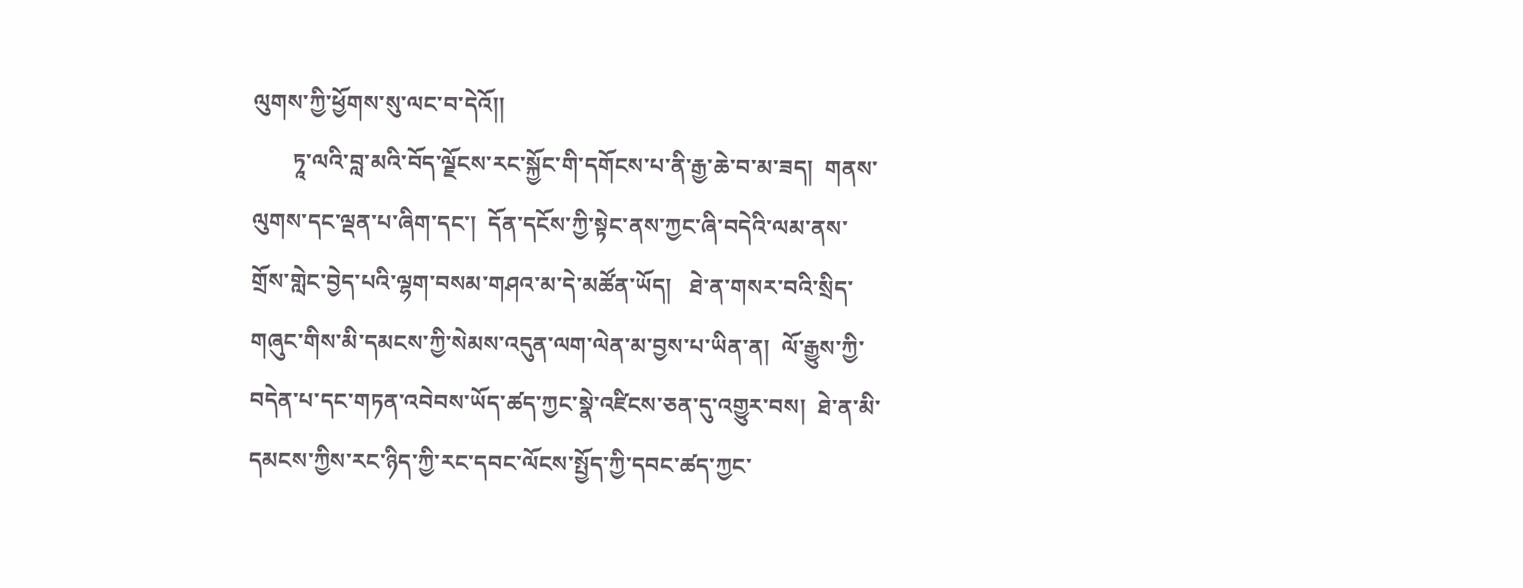ལུགས་ཀྱི་ཕྱོགས་སུ་ལང་བ་དེའོ།།
       ཏཱ་ལའི་བླ་མའི་བོད་ལྗོངས་རང་སྐྱོང་གི་དགོངས་པ་ནི་རྒྱ་ཆེ་བ་མ་ཟད།  གནས་ལུགས་དང་ལྡན་པ་ཞིག་དང་།  དོན་དངོས་ཀྱི་སྟེང་ནས་ཀྱང་ཞི་བདེའི་ལམ་ནས་གྲོས་གླེང་བྱེད་པའི་ལྷག་བསམ་གཤའ་མ་དེ་མཚོན་ཡོད།   ཐེ་ན་གསར་བའི་སྲིད་གཞུང་གིས་མི་དམངས་ཀྱི་སེམས་འདུན་ལག་ལེན་མ་བྱས་པ་ཡིན་ན།  ལོ་རྒྱུས་ཀྱི་བདེན་པ་དང་གཏན་འབེབས་ཡོད་ཚད་ཀྱང་སྣེ་འཛིངས་ཅན་དུ་འགྱུར་བས།  ཐེ་ན་མི་དམངས་ཀྱིས་རང་ཉིད་ཀྱི་རང་དབང་ལོངས་སྤྱོད་ཀྱི་དབང་ཚད་ཀྱང་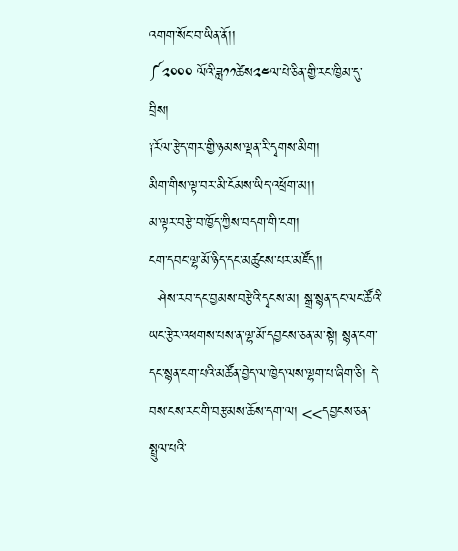འགག་སོང་བ་ཡིན་ནོ།།
༼༢༠༠༠ ལོའི་ཟླ༡༡ཚེས༢༤ལ་པེ་ཅིན་གྱི་རང་ཁྱིམ་དུ་བྲིས།
༑རོལ་རྩེད་གར་གྱི་ཉམས་ལྡན་རི་དྭགས་མིག།
མིག་གིས་ལྟ་བར་མི་ངོམས་ཡིད་འཕྲོག་མ།།
མ་ལྟར་བརྩེ་བ་ཁྱོད་ཀྱིས་བདག་གི་ངག།
ངག་དབང་ལྷ་མོ་ཉིད་དང་མཚུངས་པར་མཛོད།།
  ཤེས་རབ་དང་བྱམས་བརྩེའི་དྭངས་མ། སྒྲ་སྙན་དང་ལང་ཚོའི་ཡང་རྩེར་འཕགས་པས་ན་ལྷ་མོ་དབྱངས་ཅན་མ་སྟེ། སྙན་ངག་དང་སྙན་ངག་པའི་མཚོན་བྱེད་ལ་ཁྱེད་ལས་ལྷག་པ་ཞིག་ཅི། དེ་བས་ངས་རང་གི་བརྩམས་ཆོས་དག་ལ། <<དབྱངས་ཅན་སྤྲུལ་པའི་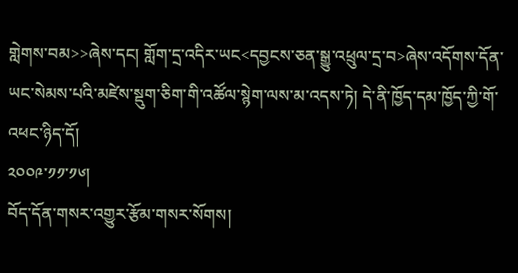གླེགས་བམ>>ཞེས་དང། གློག་དྲ་འདིར་ཡང<དབྱངས་ཅན་སྒྱུ་འཕྲུལ་དྲ་བ>ཞེས་འདོགས་དོན་ཡང་སེམས་པའི་མཛེས་སྡུག་ཅིག་གི་འཚོལ་སྙེག་ལས་མ་འདས་ཏེ། དེ་ནི་ཁྱོད་དམ་ཁྱོད་ཀྱི་གོ་འཕང་ཉིད་དོ།
༢༠༠༩་༡༡་༡༦།
བོད་དོན་གསར་འགྱུར་རྩོམ་གསར་སོགས།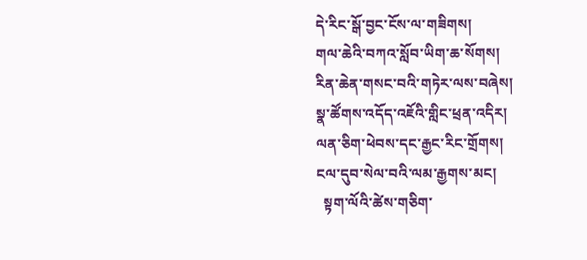དེ་རིང་སྒོ་བྱང་ངོས་ལ་གཟིགས།
གལ་ཆེའི་བཀའ་སློབ་ཡིག་ཆ་སོགས།
རིན་ཆེན་གསང་བའི་གཏེར་ལས་བཞེས།
སྣ་ཚོགས་འདོད་འཇོའི་གླིང་ཕྲན་འདིར།
ལན་ཅིག་ཕེབས་དང་རྒྱང་རིང་གྲོགས།
ངལ་དུབ་སེལ་བའི་ལམ་རྒྱགས་མང།
  སྟག་ལོའི་ཚེས་གཅིག་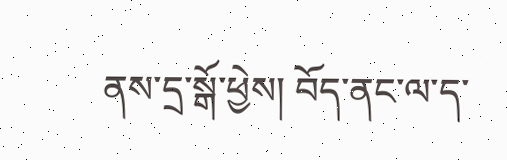ནས་དྲ་སྒོ་ཕྱེས། བོད་ནང་ལ་ད་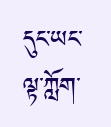དུང་ཡང་ལྟ་ཀློག་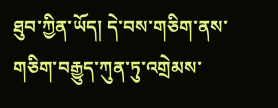ཐུབ་ཀྱིན་ཡོད། དེ་བས་གཅིག་ནས་གཅིག་བརྒྱུད་ཀུན་ཏུ་འགྲེམས་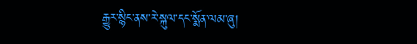རྒྱུར་སྙིང་ནས་རེ་སྐུལ་དང་སྨོན་ལམ་ཞུ།